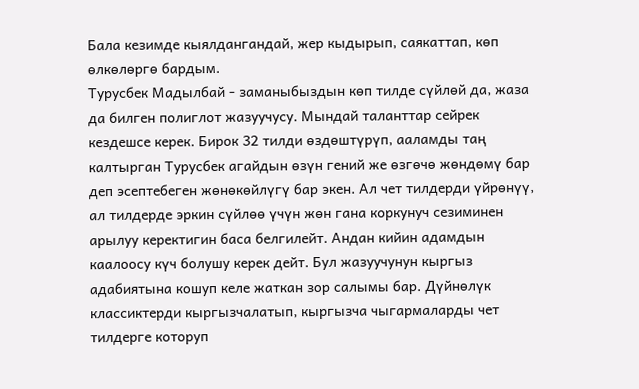Бала кезимде кыялдангандай, жер кыдырып, саякаттап, көп өлкөлөргө бардым.
Турусбек Мадылбай - заманыбыздын көп тилде сүйлөй да, жаза да билген полиглот жазуучусу. Мындай таланттар сейрек кездешсе керек. Бирок 32 тилди өздөштүрүп, ааламды таң калтырган Турусбек агайдын өзүн гений же өзгөчө жөндөмү бар деп эсептебеген жөнөкөйлүгү бар экен. Ал чет тилдерди үйрөнүү, ал тилдерде эркин сүйлөө үчүн жөн гана коркунуч сезиминен арылуу керектигин баса белгилейт. Андан кийин адамдын каалоосу күч болушу керек дейт. Бул жазуучунун кыргыз адабиятына кошуп келе жаткан зор салымы бар. Дүйнөлүк классиктерди кыргызчалатып, кыргызча чыгармаларды чет тилдерге которуп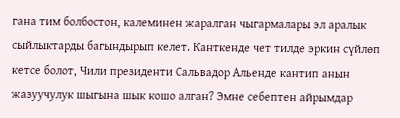гана тим болбостон, калеминен жаралган чыгармалары эл аралык сыйлыктарды багындырып келет. Канткенде чет тилде эркин сүйлөп кетсе болот, Чили президенти Сальвадор Альенде кантип анын жазуучулук шыгына шык кошо алган? Эмне себептен айрымдар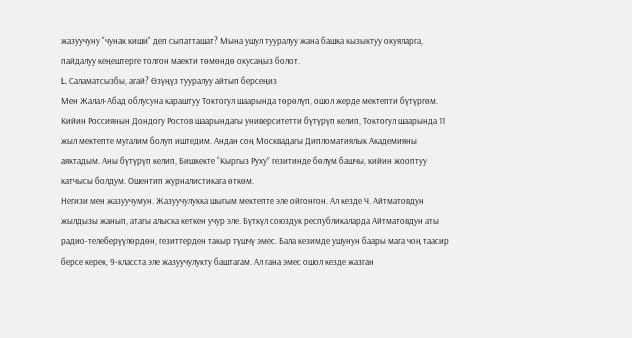жазуучуну "чунак киши" деп сыпатташат? Мына ушул тууралуу жана башка кызыктуу окуяларга, пайдалуу кеңештерге толгон маекти төмөндө окусаңыз болот.
L. Саламатсызбы, агай? Өзүңүз тууралуу айтып берсеңиз
Мен Жалал-Абад облусуна караштуу Токтогул шаарында төрөлүп, ошол жерде мектепти бүтүргөм. Кийин Россиянын Дондогу Ростов шаарындагы университетти бүтүрүп келип, Токтогул шаарында 11 жыл мектепте мугалим болуп иштедим. Андан соң Москвадагы Дипломатиялык Академияны аяктадым. Аны бүтүрүп келип, Бишкекте “Кыргыз Руху” гезитинде бөлүм башчы, кийин жооптуу катчысы болдум. Ошентип журналистикага өткөм.
Негизи мен жазуучумун. Жазуучулукка шыгым мектепте эле ойгонгон. Ал кезде Ч. Айтматовдун жылдызы жанып, атагы алыска кеткен учур эле. Бүткүл союздук республикаларда Айтматовдун аты радио-телеберүүлөрдөн, гезиттерден такыр түшчү эмес. Бала кезимде ушунун баары мага чоң таасир берсе керек, 9-класста эле жазуучулукту баштагам. Ал гана эмес ошол кезде жазган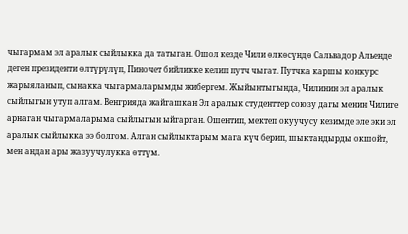чыгармам эл аралык сыйлыкка да татыган. Ошол кезде Чили өлкөсүндө Сальвадор Альенде деген президенти өлтүрүлүп, Пиночет бийликке келип путч чыгат. Путчка каршы конкурс жарыяланып, сынакка чыгармаларымды жибергем. Жыйынтыгында, Чилинин эл аралык сыйлыгын утуп алгам. Венгрияда жайгашкан Эл аралык студенттер союзу дагы менин Чилиге арнаган чыгармаларыма сыйлыгын ыйгарган. Ошентип, мектеп окуучусу кезимде эле эки эл аралык сыйлыкка ээ болгом. Алган сыйлыктарым мага күч берип, шыктандырды окшойт, мен андан ары жазуучулукка өттүм.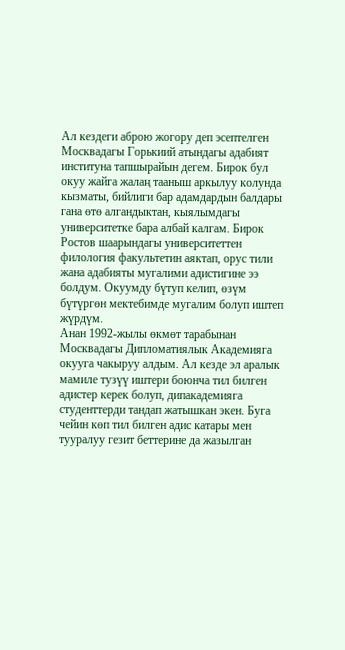Ал кездеги аброю жогору деп эсептелген Москвадагы Горькиий атындагы адабият институна тапшырайын дегем. Бирок бул окуу жайга жалаң тааныш аркылуу колунда кызматы, бийлиги бар адамдардын балдары гана өтө алгандыктан, кыялымдагы университетке бара албай калгам. Бирок Ростов шаарындагы университеттен филология факультетин аяктап, орус тили жана адабияты мугалими адистигине ээ болдум. Окуумду бүтуп келип, өзүм бүтүргөн мектебимде мугалим болуп иштеп жүрдүм.
Анан 1992-жылы өкмөт тарабынан Москвадагы Дипломатиялык Академияга окууга чакыруу алдым. Ал кезде эл аралык мамиле тузүү иштери боюнча тил билген адистер керек болуп, дипакадемияга студенттерди тандап жатышкан экен. Буга чейин көп тил билген адис катары мен тууралуу гезит беттерине да жазылган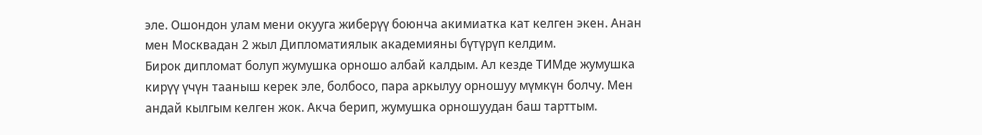эле. Ошондон улам мени окууга жиберүү боюнча акимиатка кат келген экен. Анан мен Москвадан 2 жыл Дипломатиялык академияны бүтүрүп келдим.
Бирок дипломат болуп жумушка орношо албай калдым. Ал кезде ТИМде жумушка кирүү үчүн тааныш керек эле, болбосо, пара аркылуу орношуу мүмкүн болчу. Мен андай кылгым келген жок. Акча берип, жумушка орношуудан баш тарттым.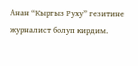Анан “Кыргыз Руху” гезитине журналист болуп кирдим.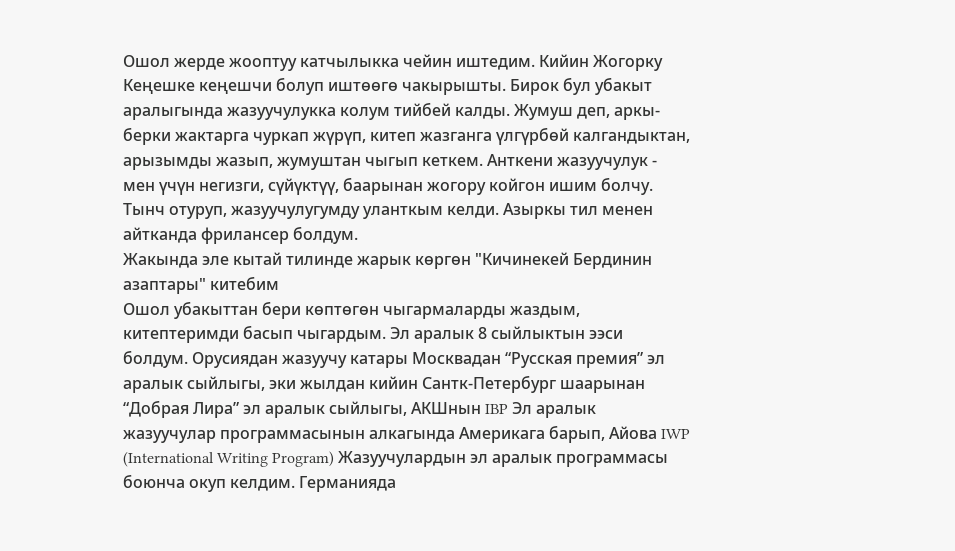Ошол жерде жооптуу катчылыкка чейин иштедим. Кийин Жогорку Кеңешке кеңешчи болуп иштөөгө чакырышты. Бирок бул убакыт аралыгында жазуучулукка колум тийбей калды. Жумуш деп, аркы-берки жактарга чуркап жүрүп, китеп жазганга үлгүрбөй калгандыктан, арызымды жазып, жумуштан чыгып кеткем. Анткени жазуучулук - мен үчүн негизги, сүйүктүү, баарынан жогору койгон ишим болчу. Тынч отуруп, жазуучулугумду уланткым келди. Азыркы тил менен айтканда фрилансер болдум.
Жакында эле кытай тилинде жарык көргөн "Кичинекей Бердинин азаптары" китебим
Ошол убакыттан бери көптөгөн чыгармаларды жаздым, китептеримди басып чыгардым. Эл аралык 8 сыйлыктын ээси болдум. Орусиядан жазуучу катары Москвадан “Русская премия” эл аралык сыйлыгы, эки жылдан кийин Сантк-Петербург шаарынан “Добрая Лира” эл аралык сыйлыгы, АКШнын IBP Эл аралык жазуучулар программасынын алкагында Америкага барып, Айова IWP (International Writing Program) Жазуучулардын эл аралык программасы боюнча окуп келдим. Германияда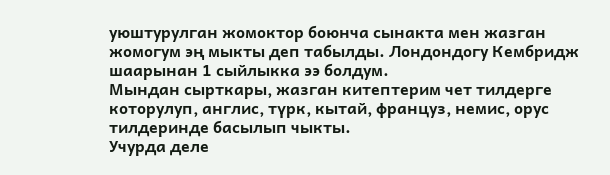уюштурулган жомоктор боюнча сынакта мен жазган жомогум эң мыкты деп табылды. Лондондогу Кембридж шаарынан 1 сыйлыкка ээ болдум.
Мындан сырткары, жазган китептерим чет тилдерге которулуп, англис, түрк, кытай, француз, немис, орус тилдеринде басылып чыкты.
Учурда деле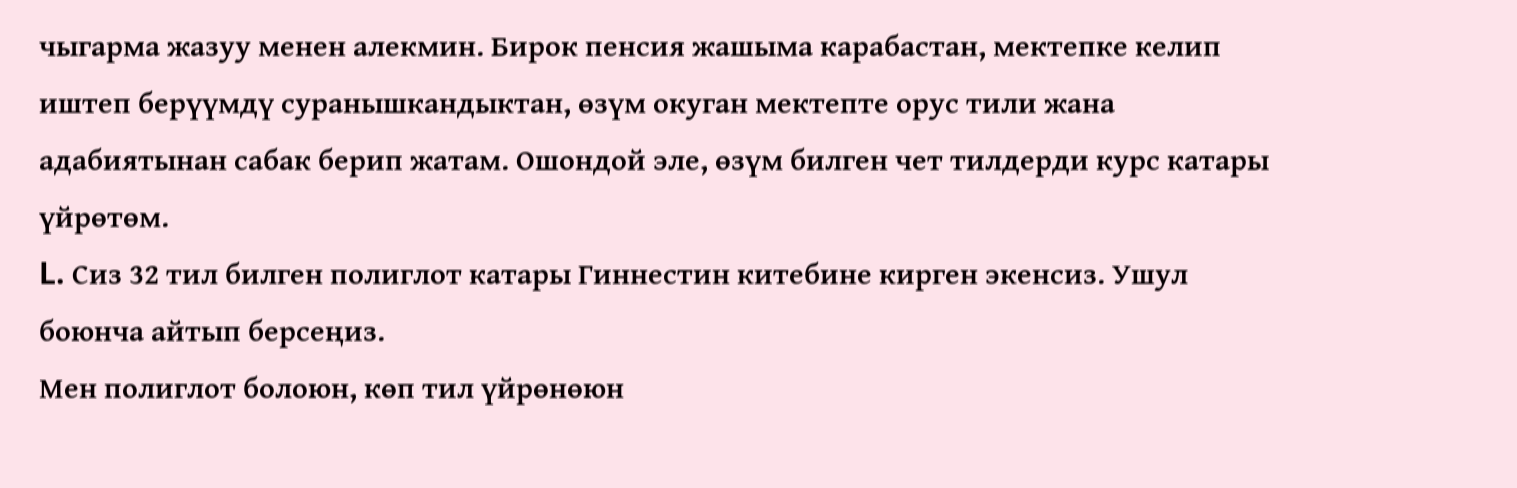чыгарма жазуу менен алекмин. Бирок пенсия жашыма карабастан, мектепке келип иштеп берүүмдү суранышкандыктан, өзүм окуган мектепте орус тили жана адабиятынан сабак берип жатам. Ошондой эле, өзүм билген чет тилдерди курс катары үйрөтөм.
L. Сиз 32 тил билген полиглот катары Гиннестин китебине кирген экенсиз. Ушул боюнча айтып берсеңиз.
Мен полиглот болоюн, көп тил үйрөнөюн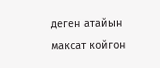деген атайын максат койгон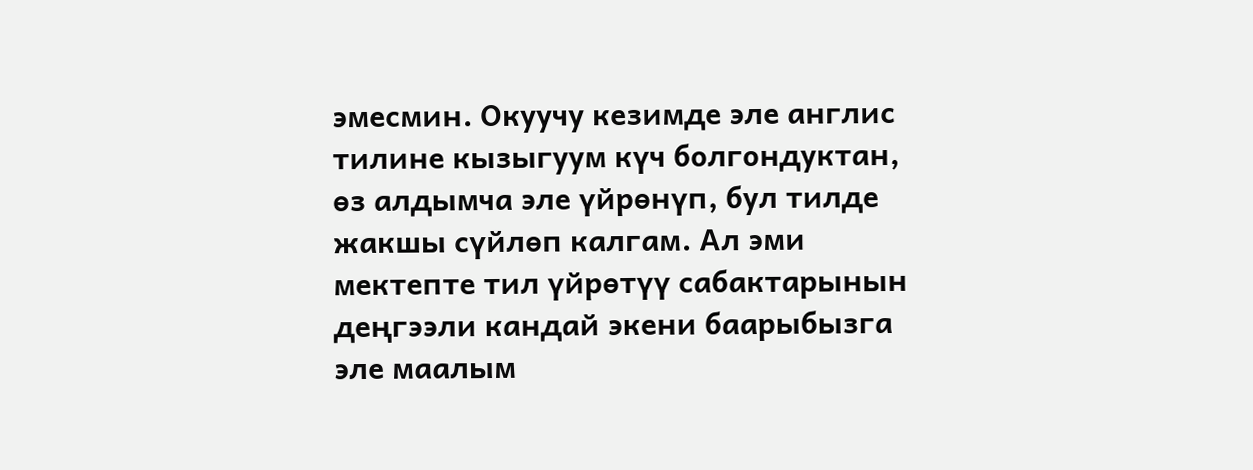эмесмин. Окуучу кезимде эле англис тилине кызыгуум күч болгондуктан, өз алдымча эле үйрөнүп, бул тилде жакшы сүйлөп калгам. Ал эми мектепте тил үйрөтүү сабактарынын деңгээли кандай экени баарыбызга эле маалым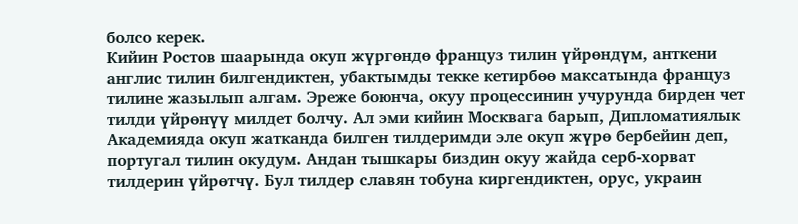болсо керек.
Кийин Ростов шаарында окуп жүргөндө француз тилин үйрөндүм, анткени англис тилин билгендиктен, убактымды текке кетирбөө максатында француз тилине жазылып алгам. Эреже боюнча, окуу процессинин учурунда бирден чет тилди үйрөнүү милдет болчу. Ал эми кийин Москвага барып, Дипломатиялык Академияда окуп жатканда билген тилдеримди эле окуп жүрө бербейин деп, португал тилин окудум. Андан тышкары биздин окуу жайда серб-хорват тилдерин үйрөтчү. Бул тилдер славян тобуна киргендиктен, орус, украин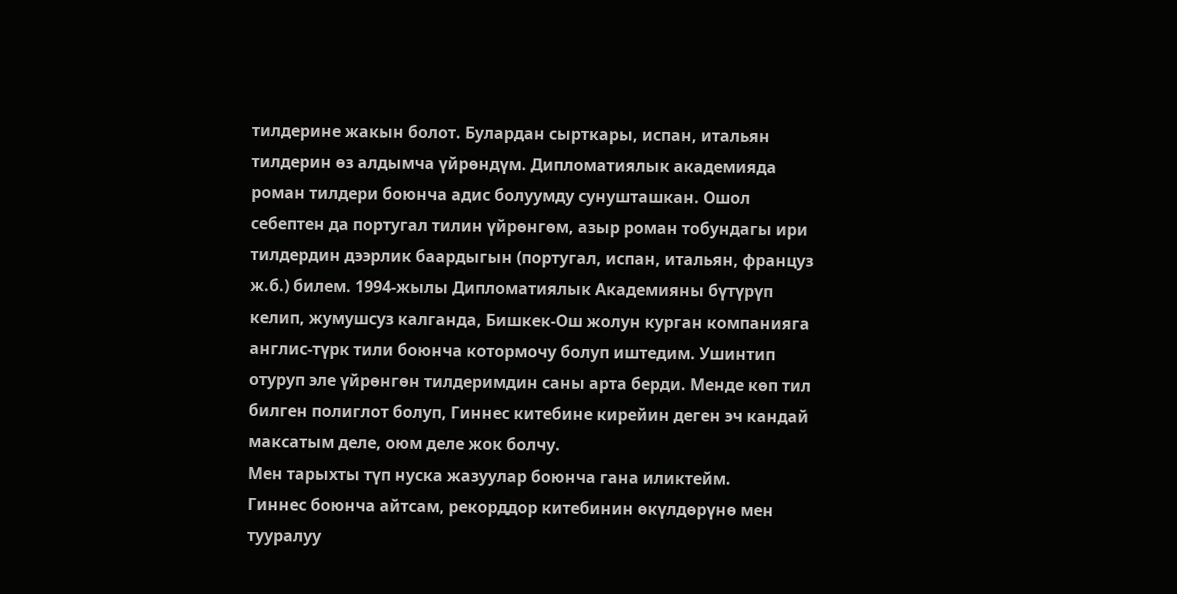тилдерине жакын болот. Булардан сырткары, испан, итальян тилдерин өз алдымча үйрөндүм. Дипломатиялык академияда роман тилдери боюнча адис болуумду сунушташкан. Ошол себептен да португал тилин үйрөнгөм, азыр роман тобундагы ири тилдердин дээрлик баардыгын (португал, испан, итальян, француз ж.б.) билем. 1994-жылы Дипломатиялык Академияны бүтүрүп келип, жумушсуз калганда, Бишкек-Ош жолун курган компанияга англис-түрк тили боюнча котормочу болуп иштедим. Ушинтип отуруп эле үйрөнгөн тилдеримдин саны арта берди. Менде көп тил билген полиглот болуп, Гиннес китебине кирейин деген эч кандай максатым деле, оюм деле жок болчу.
Мен тарыхты түп нуска жазуулар боюнча гана иликтейм.
Гиннес боюнча айтсам, рекорддор китебинин өкүлдөрүнө мен тууралуу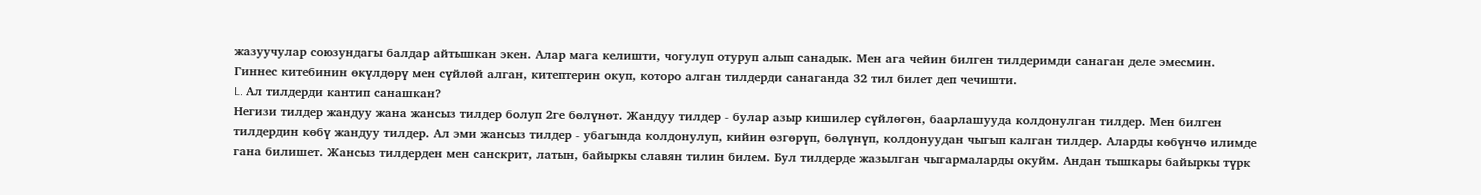жазуучулар союзундагы балдар айтышкан экен. Алар мага келишти, чогулуп отуруп алып санадык. Мен ага чейин билген тилдеримди санаган деле эмесмин. Гиннес китебинин өкүлдөрү мен сүйлөй алган, китептерин окуп, которо алган тилдерди санаганда 32 тил билет деп чечишти.
L. Ал тилдерди кантип санашкан?
Негизи тилдер жандуу жана жансыз тилдер болуп 2ге бөлүнөт. Жандуу тилдер - булар азыр кишилер сүйлөгөн, баарлашууда колдонулган тилдер. Мен билген тилдердин көбү жандуу тилдер. Ал эми жансыз тилдер - убагында колдонулуп, кийин өзгөрүп, бөлүнүп, колдонуудан чыгып калган тилдер. Аларды көбүнчө илимде гана билишет. Жансыз тилдерден мен санскрит, латын, байыркы славян тилин билем. Бул тилдерде жазылган чыгармаларды окуйм. Андан тышкары байыркы түрк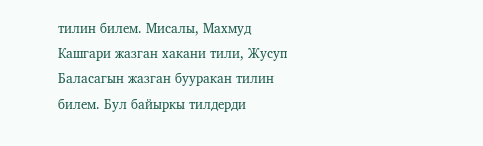тилин билем. Мисалы, Махмуд Кашгари жазган хакани тили, Жусуп Баласагын жазган бууракан тилин билем. Бул байыркы тилдерди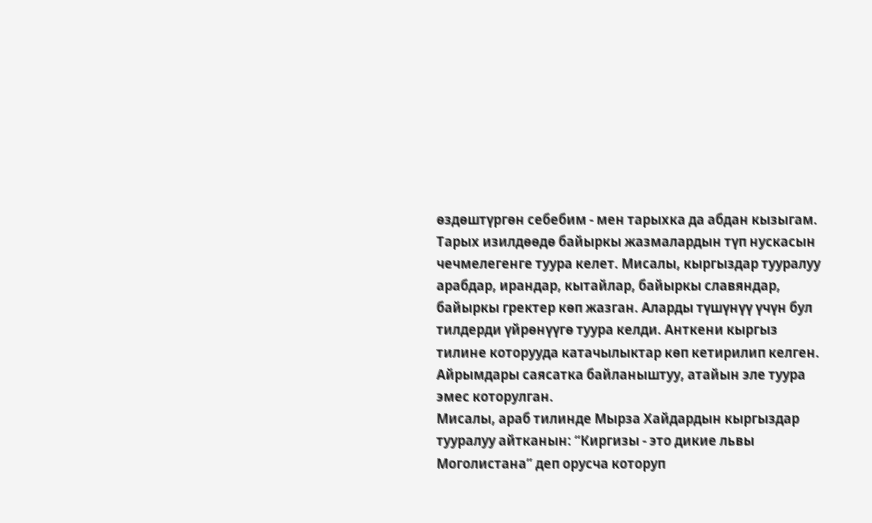өздөштүргөн себебим - мен тарыхка да абдан кызыгам. Тарых изилдөөдө байыркы жазмалардын түп нускасын чечмелегенге туура келет. Мисалы, кыргыздар тууралуу арабдар, ирандар, кытайлар, байыркы славяндар, байыркы гректер көп жазган. Аларды түшүнүү үчүн бул тилдерди үйрөнүүгө туура келди. Анткени кыргыз тилине которууда катачылыктар көп кетирилип келген. Айрымдары саясатка байланыштуу, атайын эле туура эмес которулган.
Мисалы, араб тилинде Мырза Хайдардын кыргыздар тууралуу айтканын: “Киргизы - это дикие львы Моголистана” деп орусча которуп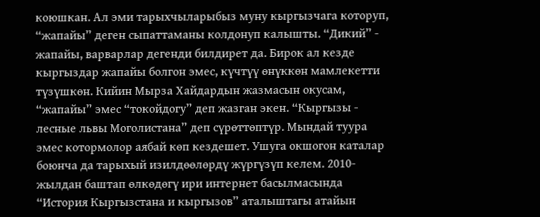коюшкан. Ал эми тарыхчыларыбыз муну кыргызчага которуп, “жапайы” деген сыпаттаманы колдонуп калышты. “Дикий” - жапайы, варварлар дегенди билдирет да. Бирок ал кезде кыргыздар жапайы болгон эмес, күчтүү өнүккөн мамлекетти түзүшкөн. Кийин Мырза Хайдардын жазмасын окусам, “жапайы” эмес “токойдогу” деп жазган экен. “Кыргызы - лесные львы Моголистана” деп сүрөттөптүр. Мындай туура эмес котормолор аябай көп кездешет. Ушуга окшогон каталар боюнча да тарыхый изилдөөлөрдү жүргүзүп келем. 2010-жылдан баштап өлкөдөгү ири интернет басылмасында “История Кыргызстана и кыргызов” аталыштагы атайын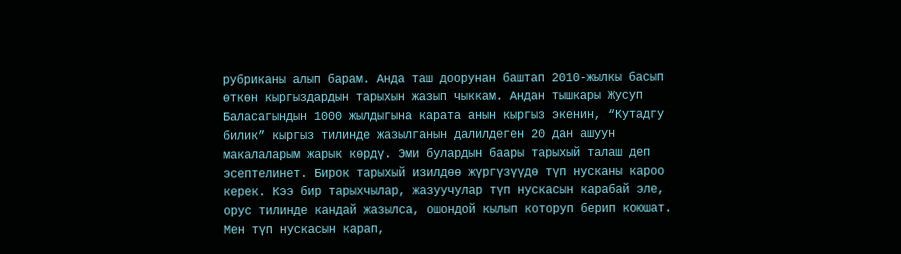рубриканы алып барам. Анда таш доорунан баштап 2010-жылкы басып өткөн кыргыздардын тарыхын жазып чыккам. Андан тышкары Жусуп Баласагындын 1000 жылдыгына карата анын кыргыз экенин, “Кутадгу билик” кыргыз тилинде жазылганын далилдеген 20 дан ашуун макалаларым жарык көрдү. Эми булардын баары тарыхый талаш деп эсептелинет. Бирок тарыхый изилдөө жүргүзүүдө түп нусканы кароо керек. Кээ бир тарыхчылар, жазуучулар түп нускасын карабай эле, орус тилинде кандай жазылса, ошондой кылып которуп берип коюшат. Мен түп нускасын карап,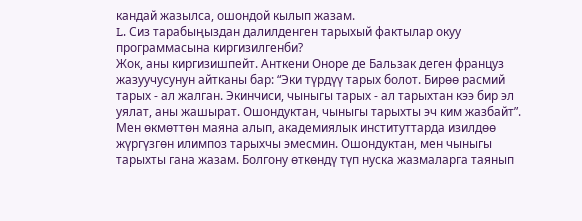кандай жазылса, ошондой кылып жазам.
L. Сиз тарабыңыздан далилденген тарыхый фактылар окуу программасына киргизилгенби?
Жок, аны киргизишпейт. Анткени Оноре де Бальзак деген француз жазуучусунун айтканы бар: “Эки түрдүү тарых болот. Бирөө расмий тарых - ал жалган. Экинчиси, чыныгы тарых - ал тарыхтан кээ бир эл уялат, аны жашырат. Ошондуктан, чыныгы тарыхты эч ким жазбайт”. Мен өкмөттөн маяна алып, академиялык институттарда изилдөө жүргүзгөн илимпоз тарыхчы эмесмин. Ошондуктан, мен чыныгы тарыхты гана жазам. Болгону өткөндү түп нуска жазмаларга таянып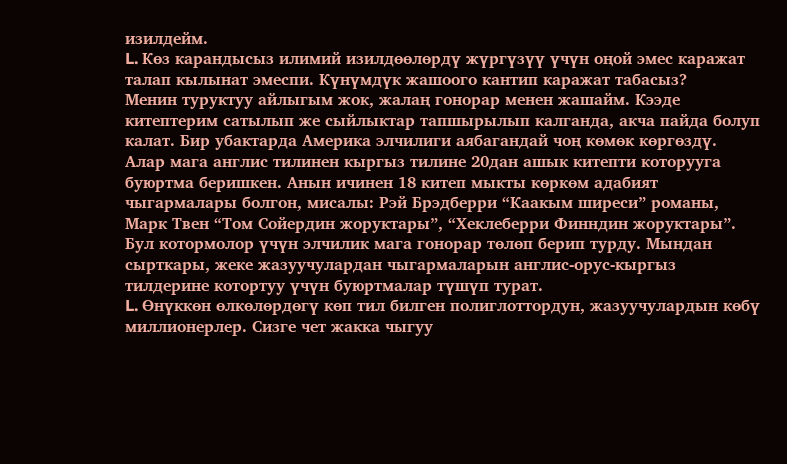изилдейм.
L. Көз карандысыз илимий изилдөөлөрдү жүргүзүү үчүн оңой эмес каражат талап кылынат эмеспи. Күнүмдүк жашоого кантип каражат табасыз?
Менин туруктуу айлыгым жок, жалаң гонорар менен жашайм. Кээде китептерим сатылып же сыйлыктар тапшырылып калганда, акча пайда болуп калат. Бир убактарда Америка элчилиги аябагандай чоң көмөк көргөздү. Алар мага англис тилинен кыргыз тилине 20дан ашык китепти которууга буюртма беришкен. Анын ичинен 18 китеп мыкты көркөм адабият чыгармалары болгон, мисалы: Рэй Брэдберри “Каакым ширеси” романы, Марк Твен “Том Сойердин жоруктары”, “Хеклеберри Финндин жоруктары”. Бул котормолор үчүн элчилик мага гонорар төлөп берип турду. Мындан сырткары, жеке жазуучулардан чыгармаларын англис-орус-кыргыз тилдерине котортуу үчүн буюртмалар түшүп турат.
L. Өнүккөн өлкөлөрдөгү көп тил билген полиглоттордун, жазуучулардын көбү миллионерлер. Сизге чет жакка чыгуу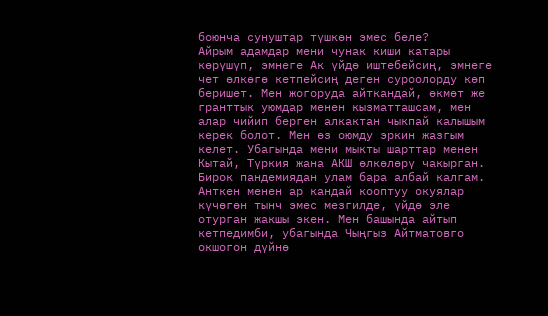боюнча сунуштар түшкөн эмес беле?
Айрым адамдар мени чунак киши катары көрүшүп, эмнеге Ак үйдө иштебейсиң, эмнеге чет өлкөгө кетпейсиң деген суроолорду көп беришет. Мен жогоруда айткандай, өкмөт же гранттык уюмдар менен кызматташсам, мен алар чийип берген алкактан чыкпай калышым керек болот. Мен өз оюмду эркин жазгым келет. Убагында мени мыкты шарттар менен Кытай, Түркия жана АКШ өлкөлөрү чакырган. Бирок пандемиядан улам бара албай калгам. Анткен менен ар кандай кооптуу окуялар күчөгөн тынч эмес мезгилде, үйдө эле отурган жакшы экен. Мен башында айтып кетпедимби, убагында Чыңгыз Айтматовго окшогон дүйнө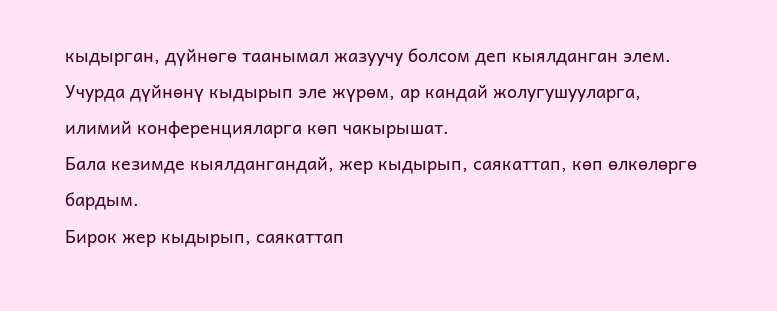кыдырган, дүйнөгө таанымал жазуучу болсом деп кыялданган элем. Учурда дүйнөнү кыдырып эле жүрөм, ар кандай жолугушууларга, илимий конференцияларга көп чакырышат.
Бала кезимде кыялдангандай, жер кыдырып, саякаттап, көп өлкөлөргө бардым.
Бирок жер кыдырып, саякаттап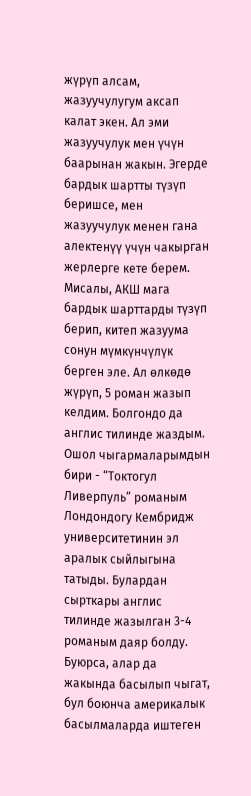жүрүп алсам, жазуучулугум аксап калат экен. Ал эми жазуучулук мен үчүн баарынан жакын. Эгерде бардык шартты түзүп беришсе, мен жазуучулук менен гана алектенүү үчүн чакырган жерлерге кете берем. Мисалы, АКШ мага бардык шарттарды түзүп берип, китеп жазуума сонун мүмкүнчүлүк берген эле. Ал өлкөдө жүрүп, 5 роман жазып келдим. Болгондо да англис тилинде жаздым. Ошол чыгармаларымдын бири - “Токтогул Ливерпуль” романым Лондондогу Кембридж университетинин эл аралык сыйлыгына татыды. Булардан сырткары англис тилинде жазылган 3-4 романым даяр болду. Буюрса, алар да жакында басылып чыгат, бул боюнча америкалык басылмаларда иштеген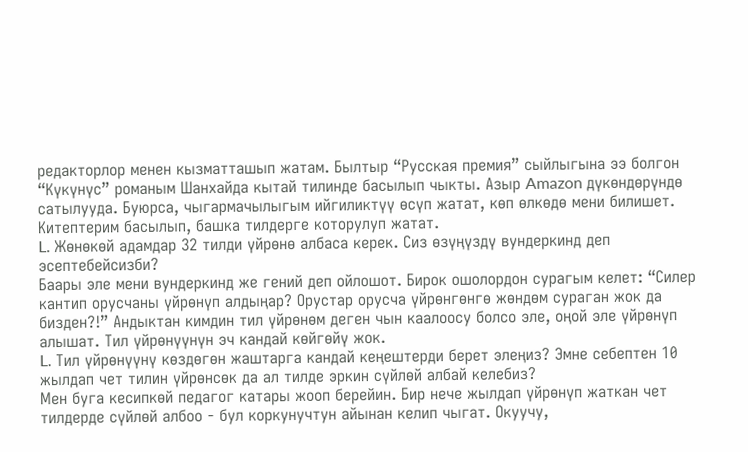редакторлор менен кызматташып жатам. Былтыр “Русская премия” сыйлыгына ээ болгон “Күкүнүс” романым Шанхайда кытай тилинде басылып чыкты. Азыр Amazon дүкөндөрүндө сатылууда. Буюрса, чыгармачылыгым ийгиликтүү өсүп жатат, көп өлкөдө мени билишет. Китептерим басылып, башка тилдерге которулуп жатат.
L. Жөнөкөй адамдар 32 тилди үйрөнө албаса керек. Сиз өзүңүздү вундеркинд деп эсептебейсизби?
Баары эле мени вундеркинд же гений деп ойлошот. Бирок ошолордон сурагым келет: “Силер кантип орусчаны үйрөнүп алдыңар? Орустар орусча үйрөнгөнгө жөндөм сураган жок да бизден?!” Андыктан кимдин тил үйрөнөм деген чын каалоосу болсо эле, оңой эле үйрөнүп алышат. Тил үйрөнүүнүн эч кандай көйгөйү жок.
L. Тил үйрөнүүнү көздөгөн жаштарга кандай кеңештерди берет элеңиз? Эмне себептен 10 жылдап чет тилин үйрөнсөк да ал тилде эркин сүйлөй албай келебиз?
Мен буга кесипкөй педагог катары жооп берейин. Бир нече жылдап үйрөнүп жаткан чет тилдерде сүйлөй албоо - бул коркунучтун айынан келип чыгат. Окуучу,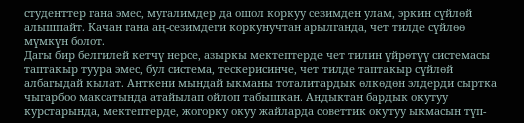студенттер гана эмес, мугалимдер да ошол коркуу сезимден улам, эркин сүйлөй алышпайт. Качан гана аң-сезимдеги коркунучтан арылганда, чет тилде сүйлөө мүмкүн болот.
Дагы бир белгилей кетчү нерсе, азыркы мектептерде чет тилин үйрөтүү системасы таптакыр туура эмес, бул система, тескерисинче, чет тилде таптакыр сүйлөй албагыдай кылат. Анткени мындай ыкманы тоталитардык өлкөдөн элдерди сыртка чыгарбоо максатында атайылап ойлоп табышкан. Андыктан бардык окутуу курстарында, мектептерде, жогорку окуу жайларда советтик окутуу ыкмасын түп-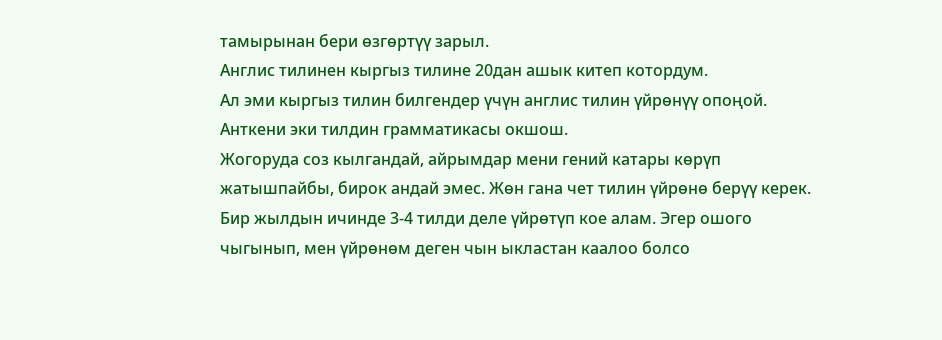тамырынан бери өзгөртүү зарыл.
Англис тилинен кыргыз тилине 20дан ашык китеп котордум.
Ал эми кыргыз тилин билгендер үчүн англис тилин үйрөнүү опоңой. Анткени эки тилдин грамматикасы окшош.
Жогоруда соз кылгандай, айрымдар мени гений катары көрүп жатышпайбы, бирок андай эмес. Жөн гана чет тилин үйрөнө берүү керек. Бир жылдын ичинде 3-4 тилди деле үйрөтүп кое алам. Эгер ошого чыгынып, мен үйрөнөм деген чын ыкластан каалоо болсо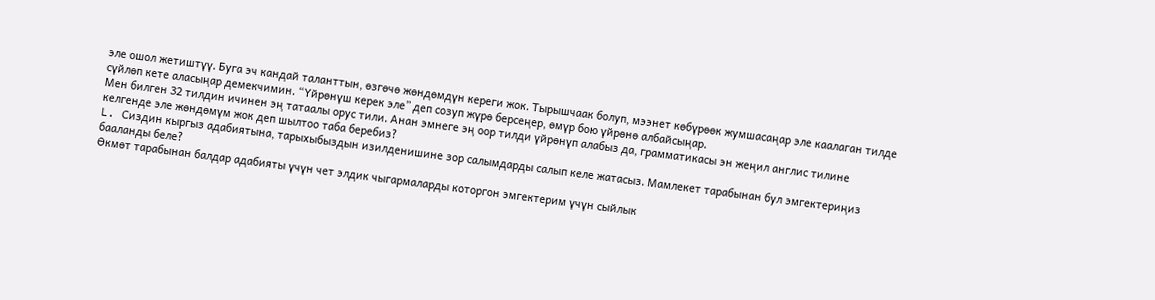эле ошол жетиштүү. Буга эч кандай таланттын, өзгөчө жөндөмдүн кереги жок. Тырышчаак болуп, мээнет көбүрөөк жумшасаңар эле каалаган тилде сүйлөп кете аласыңар демекчимин. “Үйрөнүш керек эле” деп созуп жүрө берсеңер, өмүр бою үйрөнө албайсыңар.
Мен билген 32 тилдин ичинен эң татаалы орус тили. Анан эмнеге эң оор тилди үйрөнүп алабыз да, грамматикасы эн жеңил англис тилине келгенде эле жөндөмүм жок деп шылтоо таба беребиз?
L. Сиздин кыргыз адабиятына, тарыхыбыздын изилденишине зор салымдарды салып келе жатасыз. Мамлекет тарабынан бул эмгектериңиз бааланды беле?
Өкмөт тарабынан балдар адабияты үчүн чет элдик чыгармаларды которгон эмгектерим үчүн сыйлык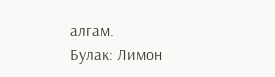алгам.
Булак: Лимон